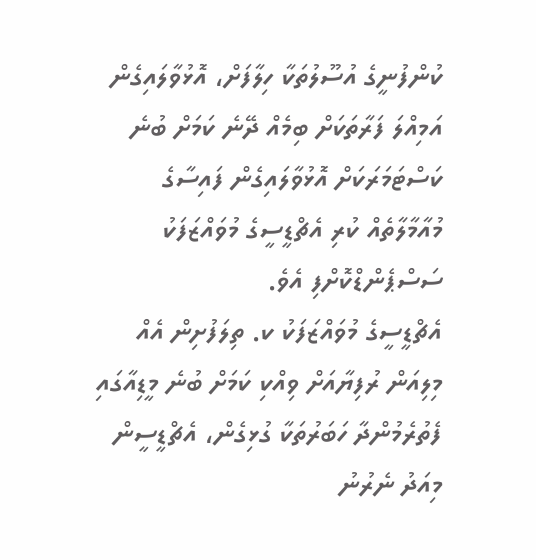ކުންފުނީގެ އުސޫލުތަކާ ހިލާފަށް، އޮޅުވާލައިގެން އަމިއްލަ ފަރާތަކަށް ބިމެއް ދޭނެ ކަމަށް ބުނެ ކަސްޓަމަރަކަށް އޮޅުވާލައިގެން ފައިސާގެ މުއާމާލާތެއް ކުރި އެޗްޑީސީގެ މުވައްޒަފަކު ސަސްޕެންޑްކޮށްފި އެވެ.
އެޗްޑީސީގެ މުވައްޒަފަކު ކ. ތިލަފުށިން އެއް މިލިއަން ރުފިޔާއަށް ވިއްކި ކަމަށް ބުނެ މީޑިއާގައި ފެތުރެމުންދާ ހަބަރުތަކާ ގުޅިގެން، އެޗްޑީސީން މިއަދު ނެރުނު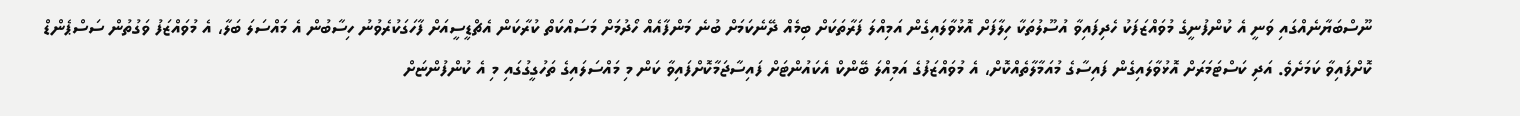ނޫސްބަޔާނެއްގައި ވަނީ އެ ކުންފުނީގެ މުވައްޒަފަކު ހެދިފައިވާ އުސޫލުތަކާ ހިލާފަށް އޮޅުވާލައިގެން އަމިއްލަ ފަރާތަކަށް ބިމެއް ދޭނެކަމަށް ބުނެ މަންފާއެއް ހޯދުމަށް މަސައްކަތް ކުރާކަން އެޗްޑީސީއަށް ފާހަގަކުރެވުނު ހިސާބުން އެ މައްސަލަ ބަލާ، އެ މުވައްޒަފު ވަގުތުން ސަސްޕެންޑް ކޮށްފައިވާ ކަމަށެވެ. އަދި ކަސްޓަމަރަށް އޮޅުވާލައިގެން ފައިސާގެ މުއަމާލާތެއްކޮށް، އެ މުވައްޒަފުގެ އަމިއްލަ ބޭންކް އެކައުންޓަށް ފައިސާޖަމާކޮށްފައިވާ ކަން މި މައްސަލައިގެ ތަހުގީގުގައި މި އެ ކުންފުންޏަށް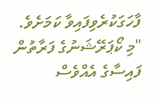ފާހަގަކުރެވިފައިވާ ކަމަށެވެ.
"މި ކޯޕަރޭޝަނުގެ ފަރާތުން ފައިސާގެ އެއްވެސް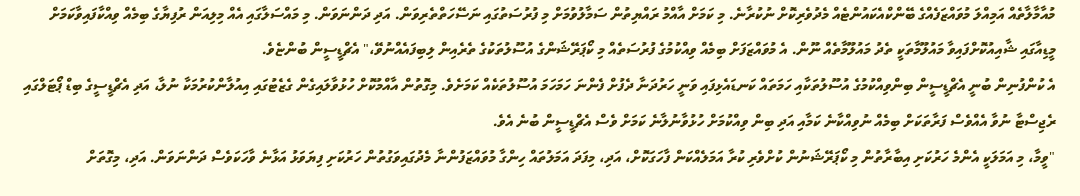މުއާމާލާތެއް އަމިއްލަ މުވައްޒަފެއްގެ ބޭންކްއެކައުންޓެއް މެދުވެރިކޮށް ނުކުރާނެ. މި ކަމަށް އާއްމު ރައްޔިތުން ސަމާލުވުމަށް މި ފުރުސަތުގައި ނަސޭހަތްތެރިވަން. އަދި ދަންނަވަން. މި މައްސަލާގައި އެއް މިލިއަން ރުފިޔާގެ ބިމެއް ވިއްކާފައިވާކަމަށް މީޑިއާގައި ޝާއިއުކޮށްފައިވާ މައުލޫމާތަކީ ތެދު މައުލޫމާތެއް ނޫން. އެ މުވައްޒަފަށް ބިމެއް ވިއްކުމުގެ ފުރުސަތެއް މި ކޯޕަރޭޝަންގެ އުސޫލުތަކުގެ ތެރެއިން ލިބިފައެއްނުވޭ،" އެޗްޑީސީން ބުންޏެވެ.
އެ ކުންފުނިން ބުނީ އެޗްޑީސީން ބިންވިއްކުމުގެ އުސޫލުތަކާއި ހަމަތައް ކަނޑައެޅިފައި ވަނީ ހަރުދަނާ ދެފުށް ފެންނަ ހަމަހަމަ އުސޫލުތަކެއް ކަމަށެވެ. މިގޮތުން އާއްމުކޮށް ހުޅުވާލައިގެން ގެޒެޓުގައި އިއުލާންކުރުމަކާ ނުލާ، އަދި އެޗްޑީސީގެ ބިޑް ޕޯޓަލްގައި ރެޖިސްޓާ ނުވާ އެއްވެސް ފަރާތަކަށް ބިމެއް ނުވިއްކާނެ ކަމާއި އަދި ބިން ވިއްކުމަށް ހުޅުވާނުލާނެ ކަމަށް ވެސް އެޗްޑީސީން ބުނެ އެވެ.
"ވީމާ، މި އަމަލަކީ އެންމެ ހަރުކަށި އިބާރާތުން މި ކޯޕަރޭޝަނުން ކުށްވެރި ކުރާ އަމަލެއްކަން ފާހަގަކޮށް، އަދި، މިފަދަ އަމަލުތައް ހިންގާ މުވައްޒަފުންނާ މެދުގައިވަގުތުން ހަރުކަށި ފިޔަވަޅު އަޅާނެ ވާހަކަވެސް ދަންނަވަން. އަދި، މިގޮތަށް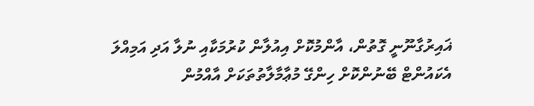ޣައިރުގާނޫނީ ގޮތުން، އާންމުކޮށް އިއުލާން ކުރުމަކާއި ނުލާ އަދި އަމިއްލަ އެކައުންޓް ބޭނުންކޮށް ހިންގޭ މުޢާމާލާތުތަކަށް އާއްމުން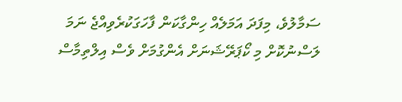ސަމާލުވެ، މިފަދަ އަމަލެއް ހިންގާކަން ފާހަގަކުރެވިއްޖެ ނަމަ ލަސްނުކޮށް މި ކޯޕަރޭޝަނަށް އެންގުމަށް ވެސް އިލްތިމާސް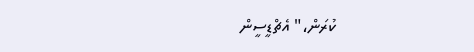ކުރަން،" އެޗްޑީސީން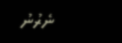ނެރުނު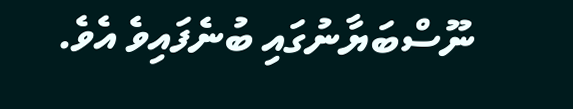ނޫސްބަޔާނުގައި ބުނެފައިވެ އެވެ.